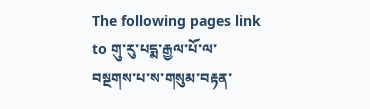The following pages link to གུ་རུ་པདྨ་རྒྱལ་པོ་ལ་བསྔགས་པ་ས་གསུམ་བརྟན་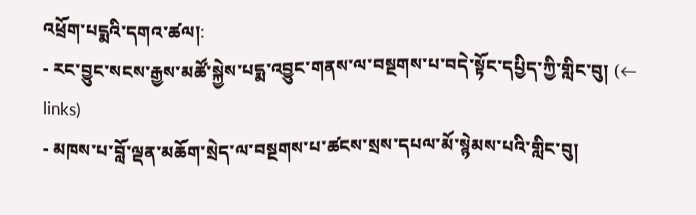འཕྲོག་པདྨའི་དགའ་ཚལ།:
- རང་བྱུང་སངས་རྒྱས་མཚོ་སྐྱེས་པདྨ་འབྱུང་གནས་ལ་བསྔགས་པ་བདེ་སྟོང་དཔྱིད་ཀྱི་གླིང་བུ། (← links)
- མཁས་པ་བློ་ལྡན་མཆོག་སྲེད་ལ་བསྔགས་པ་ཚངས་སྲས་དཔལ་མོ་སྙེམས་པའི་གླིང་བུ།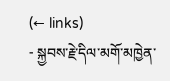(← links)
- སྐྱབས་རྗེ་དིལ་མགོ་མཁྱེན་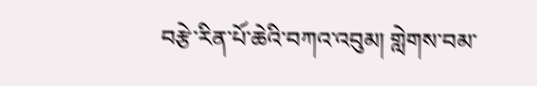བརྩེ་རིན་པོ་ཆེའི་བཀའ་འབུམ། གླེགས་བམ་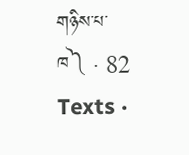གཉིས་པ་ཁ༽ · 82 Texts ·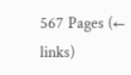567 Pages (← links)